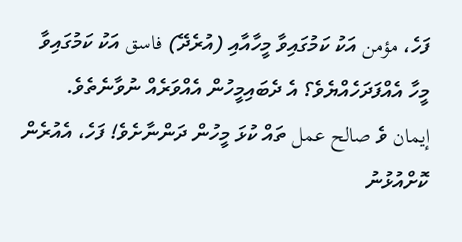ފަހެ، مؤمن އަކު ކަމުގައިވާ މީހާއާއި (އުރެދޭ) فاسق އަކު ކަމުގައިވާ މީހާ އެއްފަދަހެއްޔެވެ؟ އެ ދެބައިމީހުން އެއްވަރެއް ނުވާނެތެވެ.
إيمان ވެ صالح عمل ތައް ކުޅަ މީހުން ދަންނާށެވެ! ފަހެ، އެއުރެން ކޮށްއުޅުނު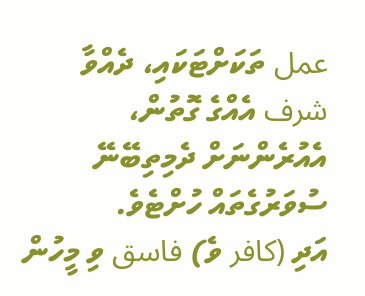عمل ތަކަށްޓަކައި، ދެއްވާ شرف އެއްގެ ގޮތުން، އެއުރެންނަށް ދެމިތިބޭނޭ ސުވަރުގެތައް ހުށްޓެވެ.
އަދި (كافر ވެ) فاسق ވި މީހުން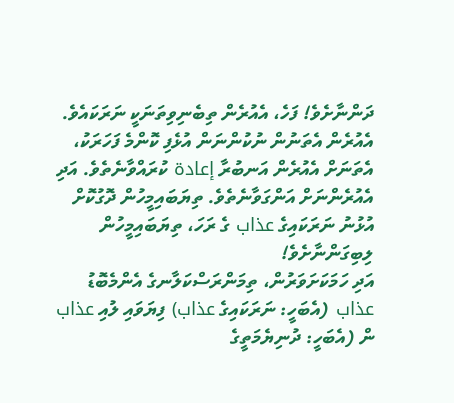ދަންނާށެވެ! ފަހެ، އެއުރެން ތިބެނިވިތަނަކީ ނަރަކައެވެ. އެއުރެން އެތަނުން ނުކުންނަން އުޅެފި ކޮންމެ ފަހަރަކު، އެތަނަށް އެއުރެން އަނބުރާ إعادة ކުރައްވާނެތެވެ. އަދި އެއުރެންނަށް އަންގަވާނެތެވެ. ތިޔަބައިމީހުން ދޮގުކޮށް އުޅުނު ނަރަކައިގެ عذاب ގެ ރަހަ، ތިޔަބައިމީހުން ލިބިގަންނާށެވެ!
އަދި ހަމަކަށަވަރުން، ތިމަންރަސްކަލާނގެ އެންމެބޮޑު عذاب (އެބަހީ: ނަރަކައިގެ عذاب) ފިޔަވައި ލުއި عذاب ން (އެބަހީ: ދުނިޔެމަތީގެ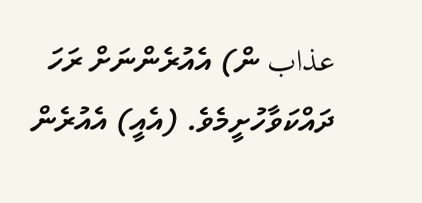عذاب ން) އެއުރެންނަށް ރަހަ ދައްކަވާހުށީމެވެ. (އެއީ) އެއުރެން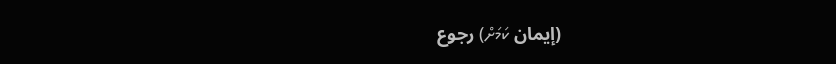(إيمان ކަމަށް) رجوع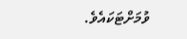ވުމަށްޓަކައެވެ.